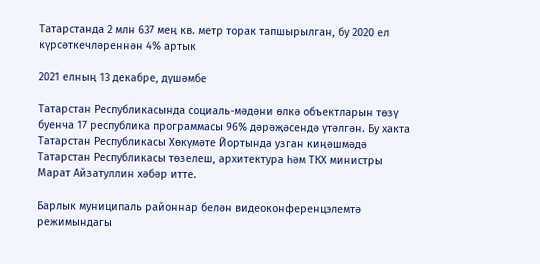Татарстанда 2 млн 637 мең кв. метр торак тапшырылган, бу 2020 ел күрсәткечләреннән 4% артык

2021 елның 13 декабре, дүшәмбе

Татарстан Республикасында социаль-мәдәни өлкә объектларын төзү буенча 17 республика программасы 96% дәрәҗәсендә үтәлгән. Бу хакта Татарстан Республикасы Хөкүмәте Йортында узган киңәшмәдә Татарстан Республикасы төзелеш, архитектура һәм ТКХ министры Марат Айзатуллин хәбәр итте.

Барлык муниципаль районнар белән видеоконференцэлемтә режимындагы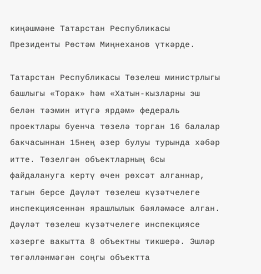киңәшмәне Татарстан Республикасы Президенты Рөстәм Миңнеханов үткәрде.

Татарстан Республикасы Төзелеш министрлыгы башлыгы «Торак» һәм «Хатын-кызларны эш белән тәэмин итүгә ярдәм» федераль проектлары буенча төзелә торган 16 балалар бакчасыннан 15нең әзер булуы турында хәбәр итте. Төзелгән объектларның 6сы файдалануга кертү өчен рөхсәт алганнар, тагын берсе Дәүләт төзелеш күзәтчелеге инспекциясеннән ярашлылык бәяләмәсе алган. Дәүләт төзелеш күзәтчелеге инспекциясе хәзерге вакытта 8 объектны тикшерә. Эшләр төгәлләнмәгән соңгы объектта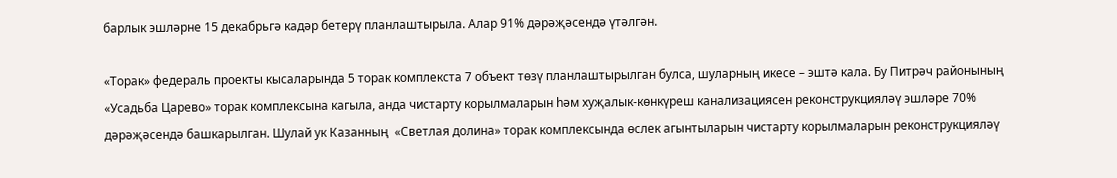барлык эшләрне 15 декабрьгә кадәр бетерү планлаштырыла. Алар 91% дәрәҗәсендә үтәлгән.

«Торак» федераль проекты кысаларында 5 торак комплекста 7 объект төзү планлаштырылган булса, шуларның икесе – эштә кала. Бу Питрәч районының «Усадьба Царево» торак комплексына кагыла, анда чистарту корылмаларын һәм хуҗалык-көнкүреш канализациясен реконструкцияләү эшләре 70% дәрәҗәсендә башкарылган. Шулай ук Казанның  «Светлая долина» торак комплексында өслек агынтыларын чистарту корылмаларын реконструкцияләү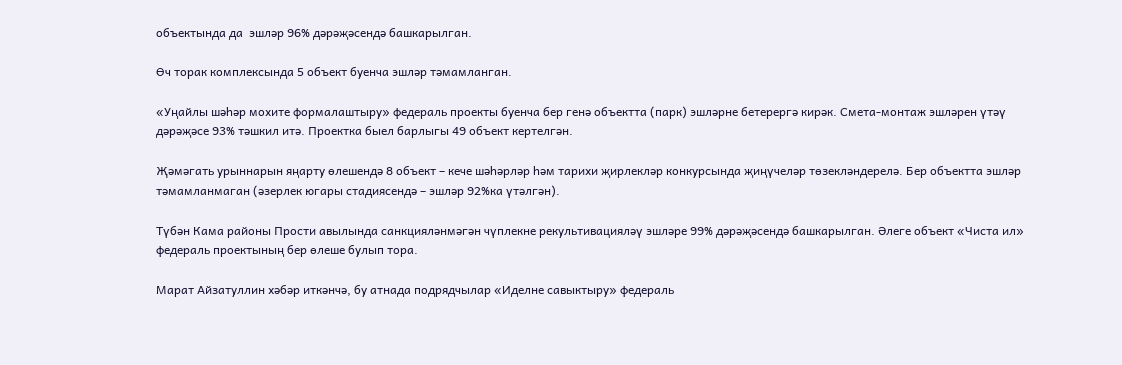объектында да  эшләр 96% дәрәҗәсендә башкарылган.

Өч торак комплексында 5 объект буенча эшләр тәмамланган.

«Уңайлы шәһәр мохите формалаштыру» федераль проекты буенча бер генә объектта (парк) эшләрне бетерергә кирәк. Смета-монтаж эшләрен үтәү дәрәҗәсе 93% тәшкил итә. Проектка быел барлыгы 49 объект кертелгән.

Җәмәгать урыннарын яңарту өлешендә 8 объект – кече шәһәрләр һәм тарихи җирлекләр конкурсында җиңүчеләр төзекләндерелә. Бер объектта эшләр тәмамланмаган (әзерлек югары стадиясендә – эшләр 92%ка үтәлгән).

Түбән Кама районы Прости авылында санкцияләнмәгән чүплекне рекультивацияләү эшләре 99% дәрәҗәсендә башкарылган. Әлеге объект «Чиста ил» федераль проектының бер өлеше булып тора.

Марат Айзатуллин хәбәр иткәнчә, бу атнада подрядчылар «Иделне савыктыру» федераль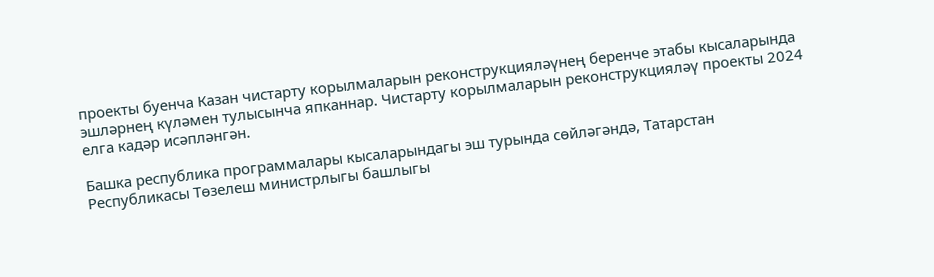проекты буенча Казан чистарту корылмаларын реконструкцияләүнең беренче этабы кысаларында эшләрнең күләмен тулысынча япканнар. Чистарту корылмаларын реконструкцияләү проекты 2024 елга кадәр исәпләнгән.

Башка республика программалары кысаларындагы эш турында сөйләгәндә, Татарстан Республикасы Төзелеш министрлыгы башлыгы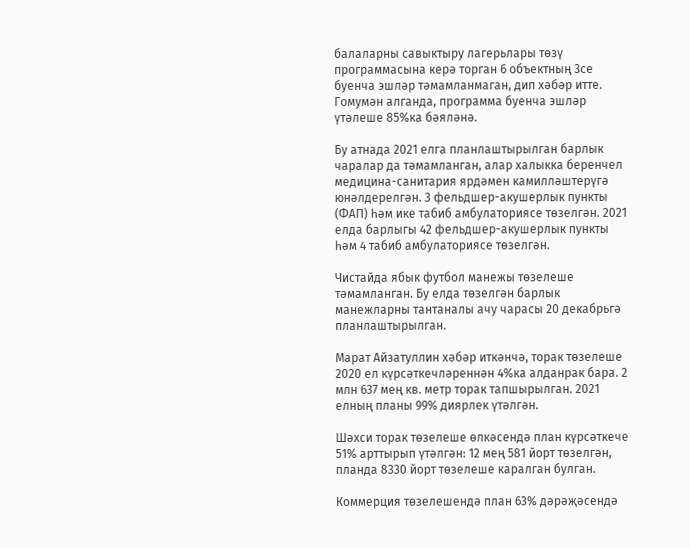балаларны савыктыру лагерьлары төзү программасына керә торган 6 объектның 3се буенча эшләр тәмамланмаган, дип хәбәр итте. Гомумән алганда, программа буенча эшләр үтәлеше 85%ка бәяләнә.

Бу атнада 2021 елга планлаштырылган барлык чаралар да тәмамланган, алар халыкка беренчел медицина-санитария ярдәмен камилләштерүгә юнәлдерелгән. 3 фельдшер-акушерлык пункты (ФАП) һәм ике табиб амбулаториясе төзелгән. 2021 елда барлыгы 42 фельдшер-акушерлык пункты һәм 4 табиб амбулаториясе төзелгән.

Чистайда ябык футбол манежы төзелеше тәмамланган. Бу елда төзелгән барлык манежларны тантаналы ачу чарасы 20 декабрьгә планлаштырылган.

Марат Айзатуллин хәбәр иткәнчә, торак төзелеше 2020 ел күрсәткечләреннән 4%ка алданрак бара. 2 млн 637 мең кв. метр торак тапшырылган. 2021 елның планы 99% диярлек үтәлгән.

Шәхси торак төзелеше өлкәсендә план күрсәткече 51% арттырып үтәлгән: 12 мең 581 йорт төзелгән, планда 8330 йорт төзелеше каралган булган.

Коммерция төзелешендә план 63% дәрәҗәсендә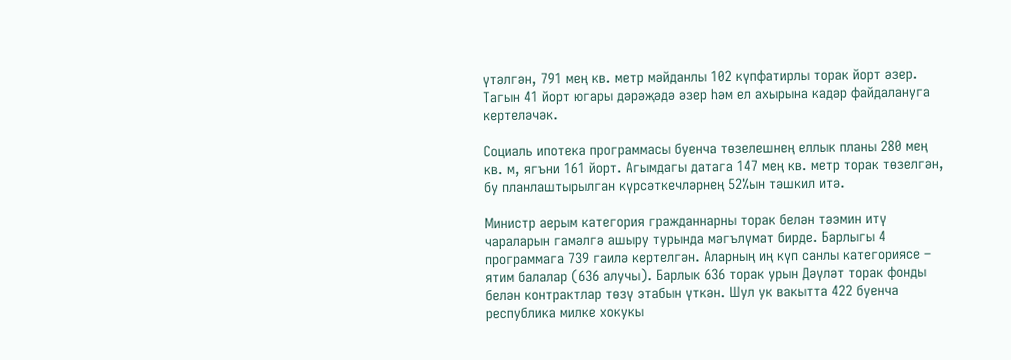үтәлгән, 791 мең кв. метр мәйданлы 102 күпфатирлы торак йорт әзер. Тагын 41 йорт югары дәрәҗәдә әзер һәм ел ахырына кадәр файдалануга кертеләчәк.

Социаль ипотека программасы буенча төзелешнең еллык планы 280 мең кв. м, ягъни 161 йорт. Агымдагы датага 147 мең кв. метр торак төзелгән, бу планлаштырылган күрсәткечләрнең 52%ын тәшкил итә.

Министр аерым категория гражданнарны торак белән тәэмин итү чараларын гамәлгә ашыру турында мәгълүмат бирде. Барлыгы 4 программага 739 гаилә кертелгән. Аларның иң күп санлы категориясе – ятим балалар (636 алучы). Барлык 636 торак урын Дәүләт торак фонды белән контрактлар төзү этабын үткән. Шул ук вакытта 422 буенча республика милке хокукы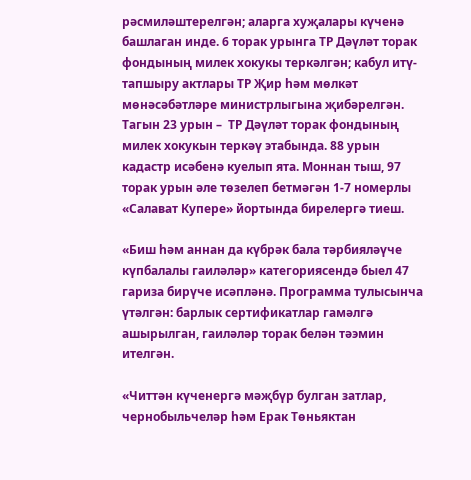рәсмиләштерелгән; аларга хуҗалары күченә башлаган инде. 6 торак урынга ТР Дәүләт торак фондының милек хокукы теркәлгән; кабул итү-тапшыру актлары ТР Җир һәм мөлкәт мөнәсәбәтләре министрлыгына җибәрелгән. Тагын 23 урын –  ТР Дәүләт торак фондының милек хокукын теркәү этабында. 88 урын кадастр исәбенә куелып ята. Моннан тыш, 97 торак урын әле төзелеп бетмәгән 1-7 номерлы «Салават Купере» йортында бирелергә тиеш.

«Биш һәм аннан да күбрәк бала тәрбияләүче күпбалалы гаиләләр» категориясендә быел 47 гариза бирүче исәпләнә. Программа тулысынча үтәлгән: барлык сертификатлар гамәлгә ашырылган, гаиләләр торак белән тәэмин ителгән.

«Читтән күченергә мәҗбүр булган затлар, чернобыльчеләр һәм Ерак Төньяктан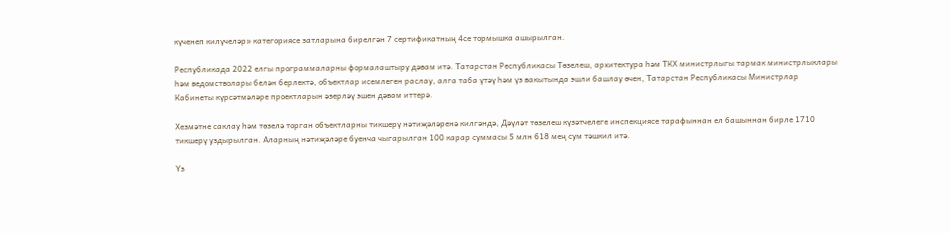күченеп килүчеләр» категориясе затларына бирелгән 7 сертификатның 4се тормышка ашырылган.

Республикада 2022 елгы программаларны формалаштыру дәвам итә. Татарстан Республикасы Төзелеш, архитектура һәм ТКХ министрлыгы тармак министрлыклары һәм ведомстволары белән берлектә, объектлар исемлеген раслау, алга таба үтәү һәм үз вакытында эшли башлау өчен, Татарстан Республикасы Министрлар Кабинеты күрсәтмәләре проектларын әзерләү эшен дәвам иттерә.

Хезмәтне саклау һәм төзелә торган объектларны тикшерү нәтиҗәләренә килгәндә, Дәүләт төзелеш күзәтчелеге инспекциясе тарафыннан ел башыннан бирле 1710 тикшерү уздырылган. Аларның нәтиҗәләре буенча чыгарылган 100 карар суммасы 5 млн 618 мең сум тәшкил итә.

Үз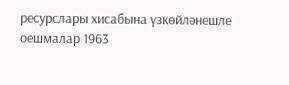ресурслары хисабына үзкөйләнешле оешмалар 1963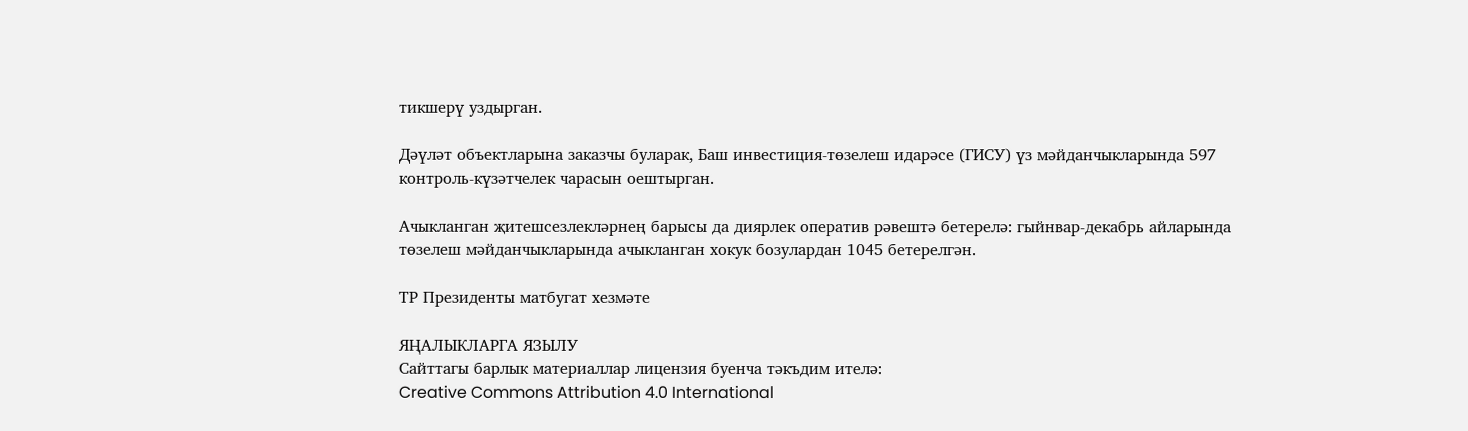тикшерү уздырган.

Дәүләт объектларына заказчы буларак, Баш инвестиция-төзелеш идарәсе (ГИСУ) үз мәйданчыкларында 597 контроль-күзәтчелек чарасын оештырган.

Ачыкланган җитешсезлекләрнең барысы да диярлек оператив рәвештә бетерелә: гыйнвар-декабрь айларында төзелеш мәйданчыкларында ачыкланган хокук бозулардан 1045 бетерелгән.

ТР Президенты матбугат хезмәте

ЯҢАЛЫКЛАРГА ЯЗЫЛУ
Сайттагы барлык материаллар лицензия буенча тәкъдим ителә:
Creative Commons Attribution 4.0 International